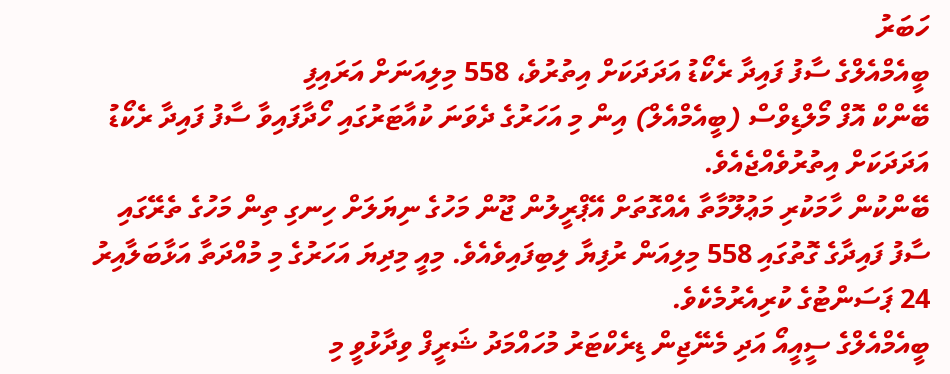ހަބަރު
ބީއެމްއެލްގެ ސާފު ފައިދާ ރެކޯޑު އަދަދަކަށް އިތުރުވެ، 558 މިލިއަނަށް އަރައިފި
ބޭންކް އޮފް މޯލްޑިވްސް (ބީއެމްއެލް) އިން މި އަހަރުގެ ދެވަނަ ކުއާޓަރުގައި ހޯދާފައިވާ ސާފު ފައިދާ ރެކޯޑު އަދަދަކަށް އިތުރުވެއްޖެއެވެ.
ބޭންކުން ހާމަކުރި މަޢުލޫމާތާ އެއްގޮތަށް އޭޕްރީލުން ޖޫން މަހުގެ ނިޔަލަށް ހިނގި ތިން މަހުގެ ތެރޭގައި ސާފު ފައިދާގެ ގޮތުގައި 558 މިލިއަން ރުފިޔާ ލިބިފައިވެއެވެ. މިއީ މިދިޔަ އަހަރުގެ މި މުއްދަތާ އަޅާބަލާއިރު 24 ޕަސަންޓުގެ ކުރިއެރުމެކެވެ.
ބީއެމްއެލްގެ ސީއީއޯ އަދި މެނޭޖިން ޑިރެކްޓަރު މުހައްމަދު ޝަރީފް ވިދާޅުވީ މި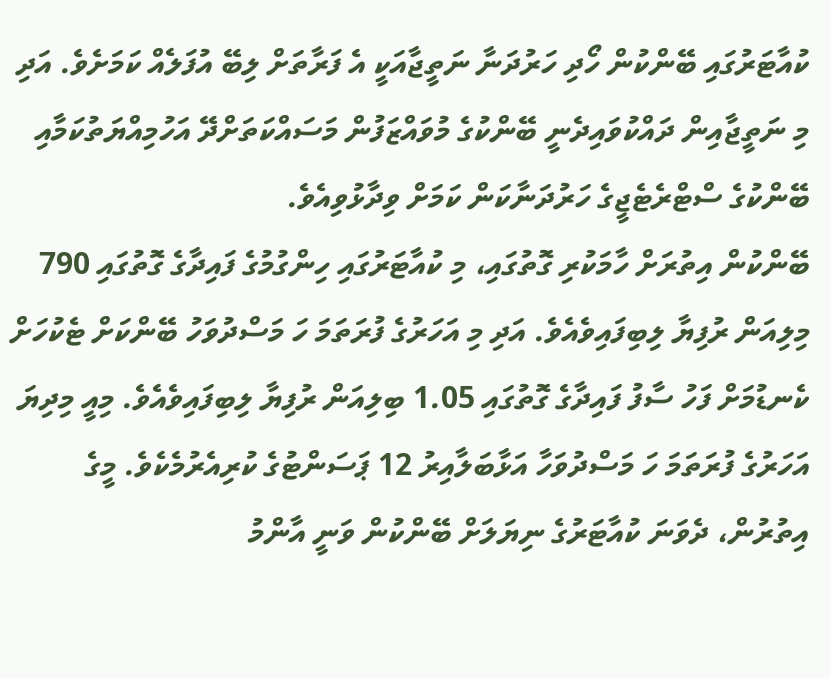ކުއާޓަރުގައި ބޭންކުން ހޯދި ހަރުދަނާ ނަތީޖާއަކީ އެ ފަރާތަށް ލިބޭ އުފަލެއް ކަމަށެވެ. އަދި މި ނަތީޖާއިން ދައްކުވައިދެނީ ބޭންކުގެ މުވައްޒަފުން މަސައްކަތަށްދޭ އަހުމިއްޔަތުކަމާއި ބޭންކުގެ ސްޓްރެޓެޖީގެ ހަރުދަނާކަން ކަމަށް ވިދާޅުވިއެވެ.
ބޭންކުން އިތުރަށް ހާމަކުރި ގޮތުގައި، މި ކުއާޓަރުގައި ހިންގުމުގެ ފައިދާގެ ގޮތުގައި 790 މިލިއަން ރުފިޔާ ލިބިފައިވެއެވެ. އަދި މި އަހަރުގެ ފުރަތަމަ ހަ މަސްދުވަހު ބޭންކަށް ޓެކުހަށް ކެނޑުމަށް ފަހު ސާފު ފައިދާގެ ގޮތުގައި 1.05 ބިލިއަން ރުފިޔާ ލިބިފައިވެއެވެ. މިއީ މިދިޔަ އަހަރުގެ ފުރަތަމަ ހަ މަސްދުވަހާ އަޅާބަލާއިރު 12 ޕަސަންޓުގެ ކުރިއެރުމެކެވެ. މީގެ އިތުރުން، ދެވަނަ ކުއާޓަރުގެ ނިޔަލަށް ބޭންކުން ވަނީ އާންމު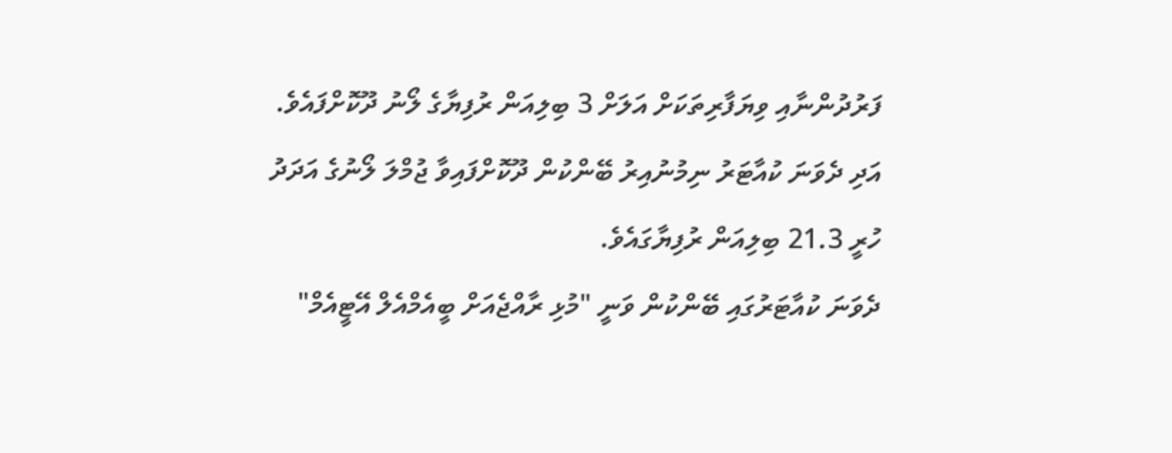ފަރުދުންނާއި ވިޔަފާރިތަކަށް އަލަށް 3 ބިލިއަން ރުފިޔާގެ ލޯނު ދޫކޮށްފައެވެ. އަދި ދެވަނަ ކުއާޓަރު ނިމުނުއިރު ބޭންކުން ދޫކޮށްފައިވާ ޖުމްލަ ލޯނުގެ އަދަދު ހުރީ 21.3 ބިލިއަން ރުފިޔާގައެވެ.
ދެވަނަ ކުއާޓަރުގައި ބޭންކުން ވަނީ "މުޅި ރާއްޖެއަށް ބީއެމްއެލް އޭޓީއެމް"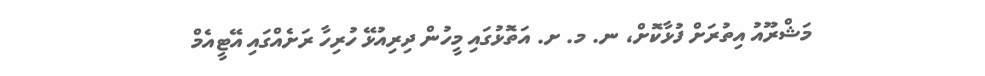މަޝްރޫއު އިތުރަށް ފުޅާކޮށް، ނ. މ. ށ. އަތޮޅުގައި މީހުން ދިރިއުޅޭ ހުރިހާ ރަށެއްގައި އޭޓީއެމް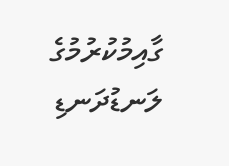ގާއިމުކުރުމުގެ ލަނޑުދަނޑި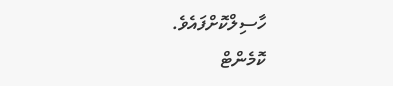ހާސިލްކޮށްފައެވެ.
ކޮމެންޓް